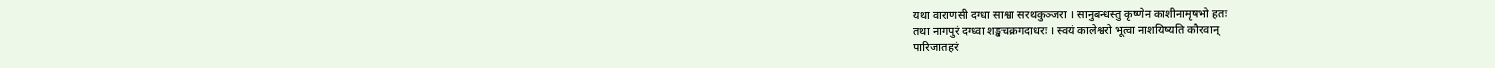यथा वाराणसी दग्धा साश्वा सरथकुञ्जरा । सानुबन्धस्तु कृष्णेन काशीनामृषभो हतः
तथा नागपुरं दग्ध्वा शङ्खचक्रगदाधरः । स्वयं कालेश्वरो भूत्वा नाशयिष्यति कौरवान्
पारिजातहरं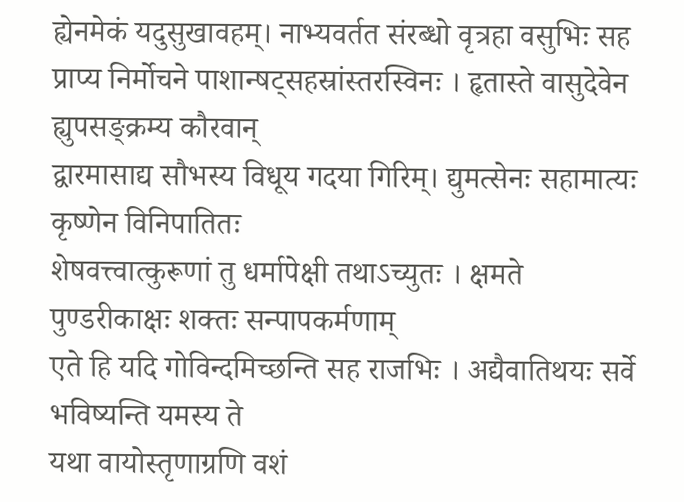ह्येनमेकं यदुसुखावहम्। नाभ्यवर्तत संरब्धो वृत्रहा वसुभिः सह
प्राप्य निर्मोचने पाशान्षट्सहस्रांस्तरस्विनः । हृतास्ते वासुदेवेन ह्युपसङ्क्रम्य कौरवान्
द्वारमासाद्य सौभस्य विधूय गदया गिरिम्। द्युमत्सेनः सहामात्यः कृष्णेन विनिपातितः
शेषवत्त्वात्कुरूणां तु धर्मापेक्षी तथाऽच्युतः । क्षमते पुण्डरीकाक्षः शक्तः सन्पापकर्मणाम्
एते हि यदि गोविन्दमिच्छन्ति सह राजभिः । अद्यैवातिथयः सर्वे भविष्यन्ति यमस्य ते
यथा वायोस्तृणाग्रणि वशं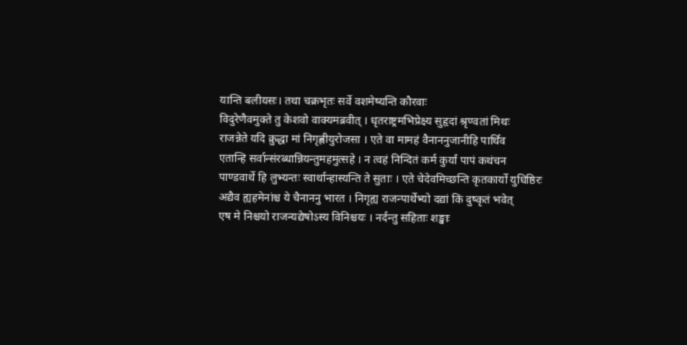यान्ति बलीयसः। तथा चक्रभृतः सर्वे वशमेष्यन्ति कौरवाः
विदुरेणैवमुक्ते तु केशवो वाक्यमब्रवीत् । धृतराष्ट्रमभिप्रेक्ष्य सुहृदां श्रृण्वतां मिथः
राजन्नेते यदि क्रुद्धा मां निगृह्णीयुरोजसा । एते वा मामहं वैनाननुजानीहि पार्थिव
एतान्हि सर्वान्संरब्धान्नियन्तुमहमुत्सहे । न त्वहं निन्दितं कर्म कुर्यां पापं कथंचन
पाण्डवार्थे हि लुभ्यन्तः स्वार्थान्हास्यन्ति ते सुताः । एते चेदेवमिच्छन्ति कृतकार्यो युधिष्ठिरः
अद्यैव ह्यहमेनांश्च ये चैनाननु भारत । निगृह्य राजन्पार्थेभ्यो दद्यां किं दुष्कृतं भवेत्
एष मे निश्चयो राजन्यद्येषोऽस्य विनिश्चयः । नर्दन्तु सहिताः शङ्खाः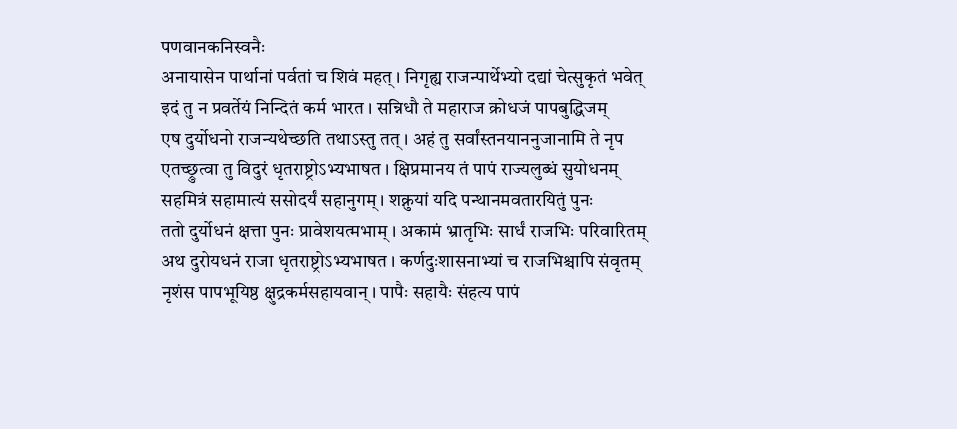पणवानकनिस्वनैः
अनायासेन पार्थानां पर्वतां च शिवं महत्। निगृह्य राजन्पार्थेभ्यो दद्यां चेत्सुकृतं भवेत्
इदं तु न प्रवर्तेयं निन्दितं कर्म भारत । सन्निधौ ते महाराज क्रोधजं पापबुद्धिजम्
एष दुर्योधनो राजन्यथेच्छति तथाऽस्तु तत्। अहं तु सर्वांस्तनयाननुजानामि ते नृप
एतच्छ्रुत्वा तु विदुरं धृतराष्ट्रोऽभ्यभाषत । क्षिप्रमानय तं पापं राज्यलुब्धं सुयोधनम्
सहमित्रं सहामात्यं ससोदर्यं सहानुगम्। शक्नुयां यदि पन्थानमवतारयितुं पुनः
ततो दुर्योधनं क्षत्ता पुनः प्रावेशयत्मभाम् । अकामं भ्रातृभिः सार्धं राजभिः परिवारितम्
अथ दुरोयधनं राजा धृतराष्ट्रोऽभ्यभाषत । कर्णदुःशासनाभ्यां च राजभिश्चापि संवृतम्
नृशंस पापभूयिष्ठ क्षुद्रकर्मसहायवान्। पापैः सहायैः संहत्य पापं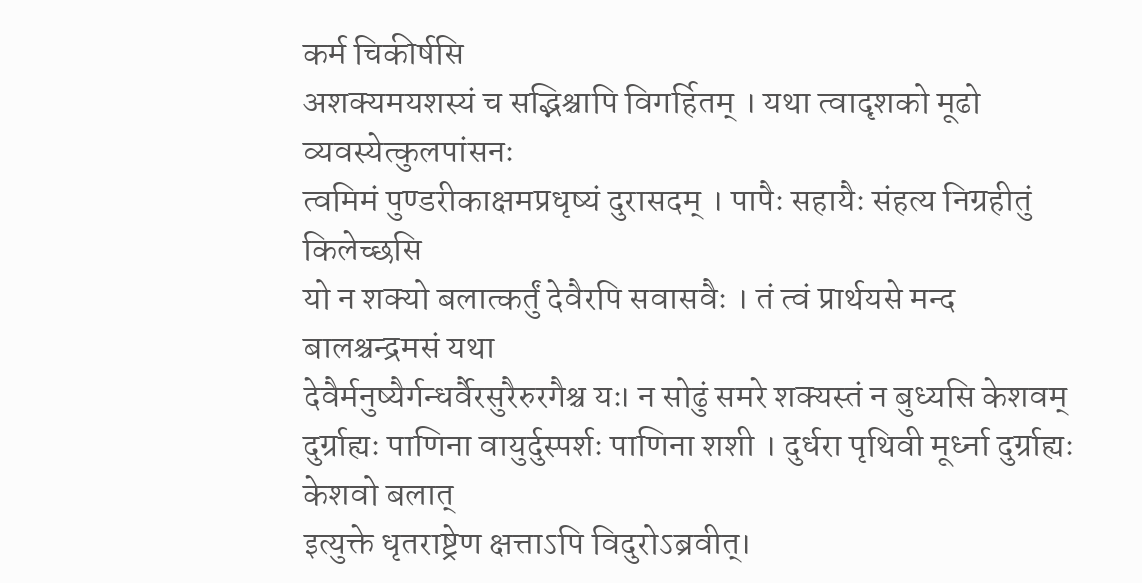कर्म चिकीर्षसि
अशक्यमयशस्यं च सद्भिश्चापि विगर्हितम् । यथा त्वादृशको मूढो व्यवस्येत्कुलपांसनः
त्वमिमं पुण्डरीकाक्षमप्रधृष्यं दुरासदम् । पापैः सहायैः संहत्य निग्रहीतुं किलेच्छसि
यो न शक्यो बलात्कर्तुं देवैरपि सवासवैः । तं त्वं प्रार्थयसे मन्द बालश्चन्द्रमसं यथा
देवैर्मनुष्यैर्गन्धर्वैरसुरैरुरगैश्च यः। न सोढुं समरे शक्यस्तं न बुध्यसि केशवम्
दुर्ग्राह्यः पाणिना वायुर्दुस्पर्शः पाणिना शशी । दुर्धरा पृथिवी मूर्ध्ना दुर्ग्राह्यः केशवो बलात्
इत्युक्ते धृतराष्ट्रेण क्षत्ताऽपि विदुरोऽब्रवीत्।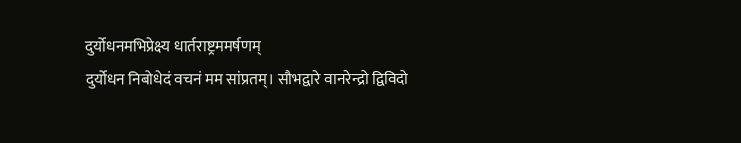दुर्योधनमभिप्रेक्ष्य धार्तराष्ट्रममर्षणम्
दुर्योधन निबोधेदं वचनं मम सांप्रतम्। सौभद्वारे वानरेन्द्रो द्विविदो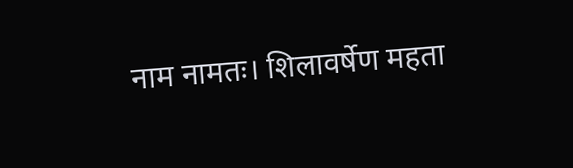नाम नामतः। शिलावर्षेण महता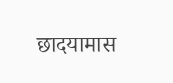छादयामास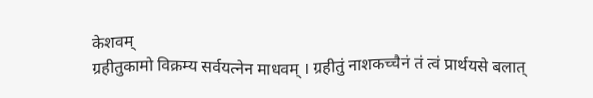केशवम्
ग्रहीतुकामो विक्रम्य सर्वयत्नेन माधवम् । ग्रहीतुं नाशकच्चैनं तं त्वं प्रार्थयसे बलात्